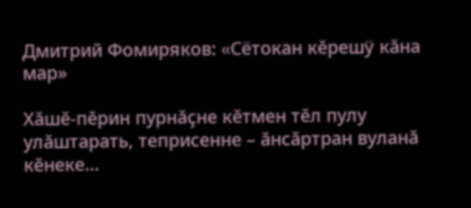Дмитрий Фомиряков: «Cётокан кĕрешÿ кăна мар»

Хăшĕ-пĕрин пурнăçне кĕтмен тĕл пулу улăштарать, теприсенне – ăнсăртран вуланă кĕнеке…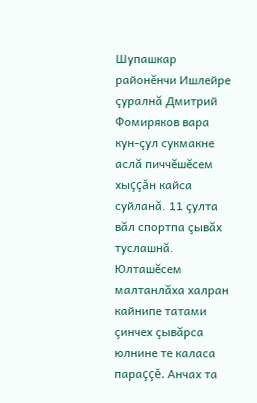Шупашкар районĕнчи Ишлейре çуралнă Дмитрий Фомиряков вара кун-çул сукмакне аслă пиччĕшĕсем хыççăн кайса суйланă. 11 çулта вăл спортпа çывăх туслашнă. Юлташĕсем малтанлăха халран кайнипе татами çинчех çывăрса юлнине те каласа параççĕ. Анчах та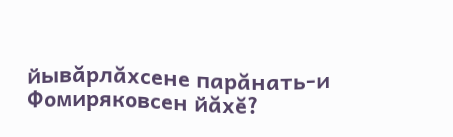йывăрлăхсене парăнать-и Фомиряковсен йăхĕ?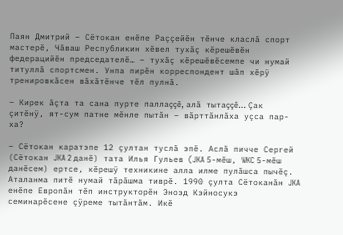Паян Дмитрий – Сётокан енĕпе Раççейĕн тĕнче класлă спорт мастерĕ, Чăваш Республикин хĕвел тухăç кĕрешĕвĕн федерацийĕн председателĕ… – тухăç кĕрешĕвĕсемпе чи нумай титуллă спортсмен. Унпа пирĕн корреспондент шăп хĕрÿ тренировкăсен вăхăтĕнче тĕл пулнă.

– Кирек ăçта та сана пурте паллаççĕ, алă тытаççĕ… Çак çитĕнÿ, ят-сум патне мĕнле пытăн – вăрттăнлăха уçса пар-ха?

– Сётокан каратэпе 12 çултан туслă эпĕ. Аслă пичче Сергей (Сётокан JKA 2 данĕ) тата Илья Гульев (JKA 5-мĕш, WKC 5-мĕш данĕсем) ертсе, кĕрешÿ техникине алла илме пулăшса пычĕç. Аталанма питĕ нумай тăрăшма тиврĕ. 1990 çулта Сётоканăн JKA енĕпе Европăн тĕп инструкторĕн Эноэд Кэйносукэ семинарĕсене çÿреме тытăнтăм. Икĕ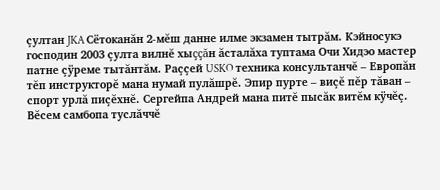çултан JKA Сётоканăн 2-мĕш данне илме экзамен тытрăм. Кэйносукэ господин 2003 çулта вилнĕ хыççăн ăсталăха туптама Очи Хидэо мастер патне çÿреме тытăнтăм. Раççей USKO техника консультанчĕ – Европăн тĕп инструкторĕ мана нумай пулăшрĕ. Эпир пурте – виçĕ пĕр тăван – спорт урлă пиçĕхнĕ. Сергейпа Андрей мана питĕ пысăк витĕм кÿчĕç. Вĕсем самбопа туслăччĕ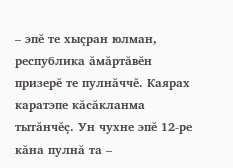– эпĕ те хыçран юлман, республика ăмăртăвĕн призерĕ те пулнăччĕ. Каярах каратэпе кăсăкланма тытăнчĕç. Ун чухне эпĕ 12-ре кăна пулнă та –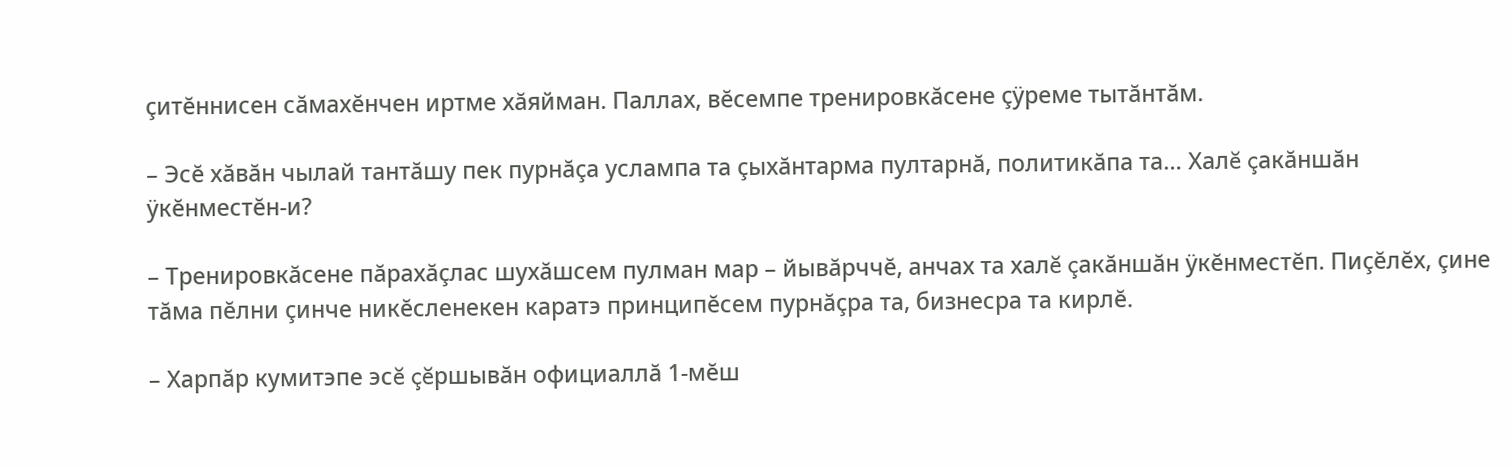çитĕннисен сăмахĕнчен иртме хăяйман. Паллах, вĕсемпе тренировкăсене çÿреме тытăнтăм.

– Эсĕ хăвăн чылай тантăшу пек пурнăçа услампа та çыхăнтарма пултарнă, политикăпа та… Халĕ çакăншăн ÿкĕнместĕн-и?

– Тренировкăсене пăрахăçлас шухăшсем пулман мар – йывăрччĕ, анчах та халĕ çакăншăн ÿкĕнместĕп. Пиçĕлĕх, çине тăма пĕлни çинче никĕсленекен каратэ принципĕсем пурнăçра та, бизнесра та кирлĕ.

– Харпăр кумитэпе эсĕ çĕршывăн официаллă 1-мĕш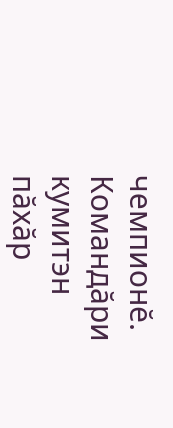чемпионĕ. Командăри кумитэн пăхăр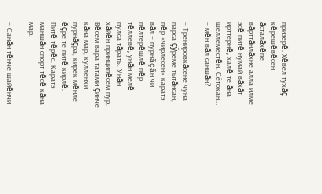призерĕ. Хĕвел тухăç кĕрешĕвĕсен ăсталăхĕпе вăрттăнлăхне алла илме эсĕ питĕ нумай вăхăт ирттернĕ, халĕ те ăна шеллеместĕн. Сётокан… – мĕн вăл саншăн?

– Тренировкăсене чуна парса çÿреме тытăнсан, пĕр «чирлесен» каратэ вăл – пурнăçăн чи пĕлтерĕшлĕ пĕр тĕллевĕ, унăн мелĕ пулса тăрать. Унăн хăйĕн принципĕсем пур. Вĕсем вара татами çинче кăна мар, кулленхи пурнăçра, кирек мĕнле ĕçре те питĕ кирлĕ. Питĕ тĕрĕс. Каратэ маншăн спорт тĕсĕ кăна мар.

– Санăн тĕнче шайĕнчи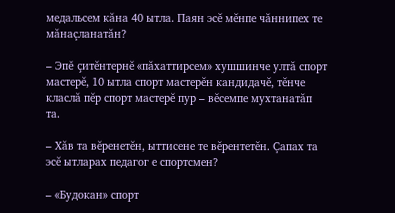медальсем кăна 40 ытла. Паян эсĕ мĕнпе чăннипех те мăнаçланатăн?

– Эпĕ çитĕнтернĕ «пăхаттирсем» хушшинче ултă спорт мастерĕ, 10 ытла спорт мастерĕн кандидачĕ, тĕнче класлă пĕр спорт мастерĕ пур – вĕсемпе мухтанатăп та.

– Хăв та вĕренетĕн, ыттисене те вĕрентетĕн. Çапах та эсĕ ытларах педагог е спортсмен?

– «Будокан» спорт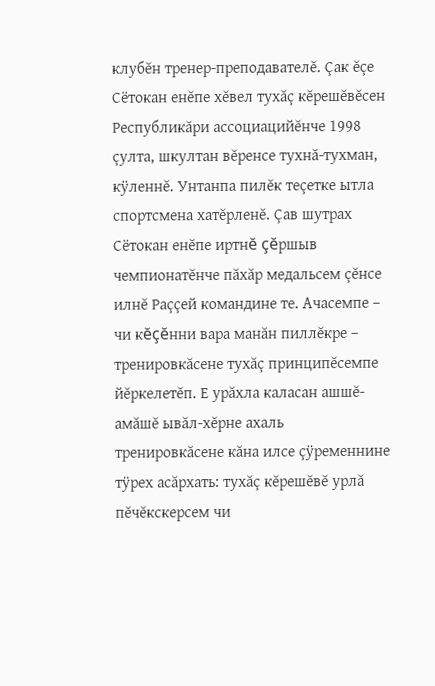клубĕн тренер-преподавателĕ. Çак ĕçе Сётокан енĕпе хĕвел тухăç кĕрешĕвĕсен Республикăри ассоциацийĕнче 1998 çулта, шкултан вĕренсе тухнă-тухман, кÿленнĕ. Унтанпа пилĕк теçетке ытла спортсмена хатĕрленĕ. Çав шутрах Сётокан енĕпе иртнĕ çĕршыв чемпионатĕнче пăхăр медальсем çĕнсе илнĕ Раççей командине те. Ачасемпе – чи кĕçĕнни вара манăн пиллĕкре – тренировкăсене тухăç принципĕсемпе йĕркелетĕп. Е урăхла каласан ашшĕ-амăшĕ ывăл-хĕрне ахаль тренировкăсене кăна илсе çÿременнине тÿрех асăрхать: тухăç кĕрешĕвĕ урлă пĕчĕкскерсем чи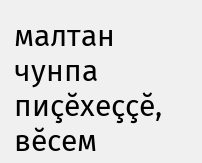малтан чунпа пиçĕхеççĕ, вĕсем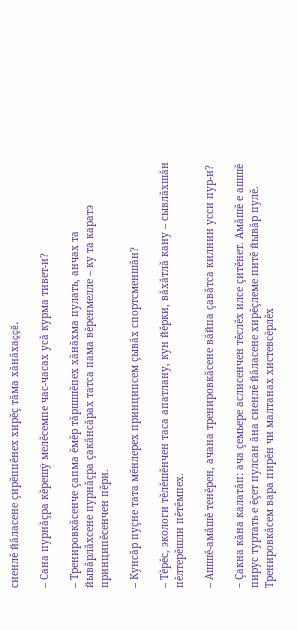сиенлĕ йăласене çирĕппĕнех хирĕç тăма хăнăхаççĕ.

– Сана пурнăçра кĕрешÿ мелĕсемпе час-часах усă курма тивет-и?

– Тренировкăсенче çапма ĕмĕр тăршшĕпех хăнăхма пулать, анчах та йывăрлăхсене пурнăçра çакăнсăрах татса пама вĕренмелле – ку та каратэ принципĕсенчен пĕри.

– Кунсăр пуçне тата мĕнлерех принципсем çывăх спортсменшăн?

– Тĕрĕс, экологи тĕлĕшĕнчен таса апатлану, кун йĕрки, вăхăтлă кану – сывлăхшăн пĕлтерĕшли пĕтĕмпех.

– Ашшĕ-амăшĕ тенĕрен, ачана тренировкăсене вăйпа çавăтса килнин усси пур-и?

– Çакна кăна калатăп: ача çемьере аслисенчен тĕслĕх илсе çитĕнет. Амăшĕ е ашшĕ пирус туртать е ĕçет пулсан ăна сиенлĕ йăласене хирĕçлеме питĕ йывăр пулĕ. Тренировкăсем вара пирĕн чи малтанах хистевсĕрлĕх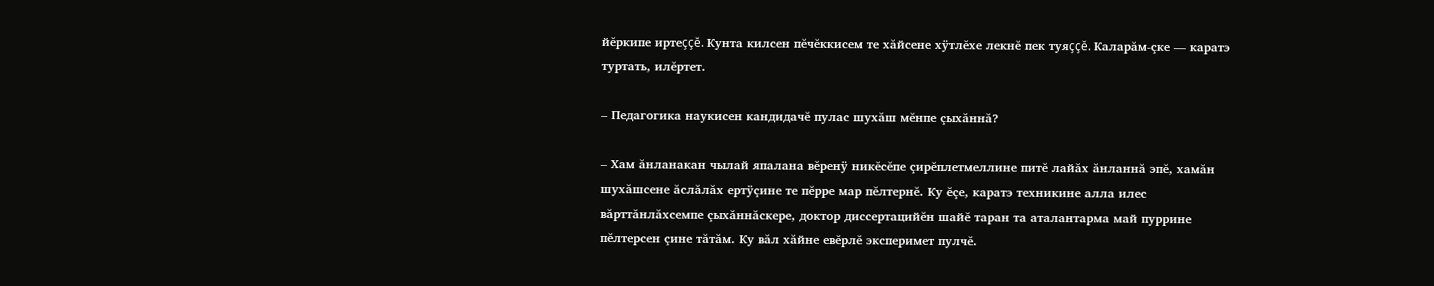йĕркипе иртеççĕ. Кунта килсен пĕчĕккисем те хăйсене хÿтлĕхе лекнĕ пек туяççĕ. Каларăм-çке — каратэ туртать, илĕртет.

– Педагогика наукисен кандидачĕ пулас шухăш мĕнпе çыхăннă?

– Хам ăнланакан чылай япалана вĕренÿ никĕсĕпе çирĕплетмеллине питĕ лайăх ăнланнă эпĕ, хамăн шухăшсене ăслăлăх ертÿçине те пĕрре мар пĕлтернĕ. Ку ĕçе, каратэ техникине алла илес вăрттăнлăхсемпе çыхăннăскере, доктор диссертацийĕн шайĕ таран та аталантарма май пуррине пĕлтерсен çине тăтăм. Ку вăл хăйне евĕрлĕ эксперимет пулчĕ.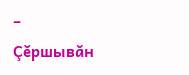– Çĕршывăн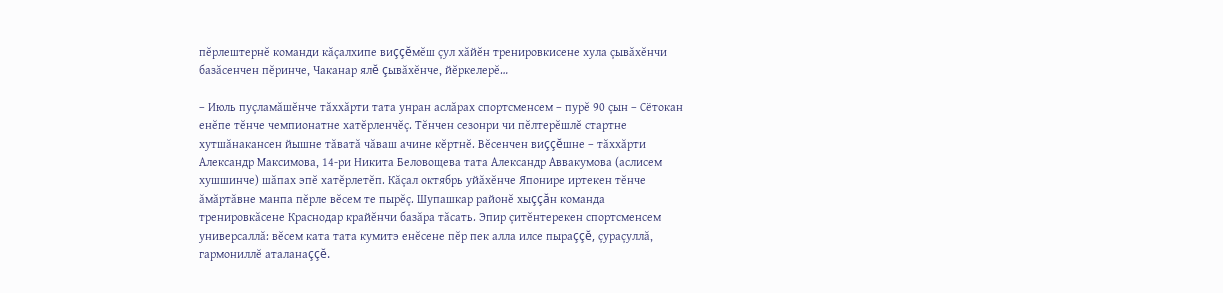пĕрлештернĕ команди кăçалхипе виççĕмĕш çул хăйĕн тренировкисене хула çывăхĕнчи базăсенчен пĕринче, Чаканар ялĕ çывăхĕнче, йĕркелерĕ…

– Июль пуçламăшĕнче тăххăрти тата унран аслăрах спортсменсем – пурĕ 90 çын – Сётокан енĕпе тĕнче чемпионатне хатĕрленчĕç. Тĕнчен сезонри чи пĕлтерĕшлĕ стартне хутшăнакансен йышне тăватă чăваш ачине кĕртнĕ. Вĕсенчен виççĕшне – тăххăрти Александр Максимова, 14-ри Никита Беловощева тата Александр Аввакумова (аслисем хушшинче) шăпах эпĕ хатĕрлетĕп. Кăçал октябрь уйăхĕнче Японире иртекен тĕнче ăмăртăвне манпа пĕрле вĕсем те пырĕç. Шупашкар районĕ хыççăн команда тренировкăсене Краснодар крайĕнчи базăра тăсать. Эпир çитĕнтерекен спортсменсем универсаллă: вĕсем ката тата кумитэ енĕсене пĕр пек алла илсе пыраççĕ, çураçуллă, гармониллĕ аталанаççĕ.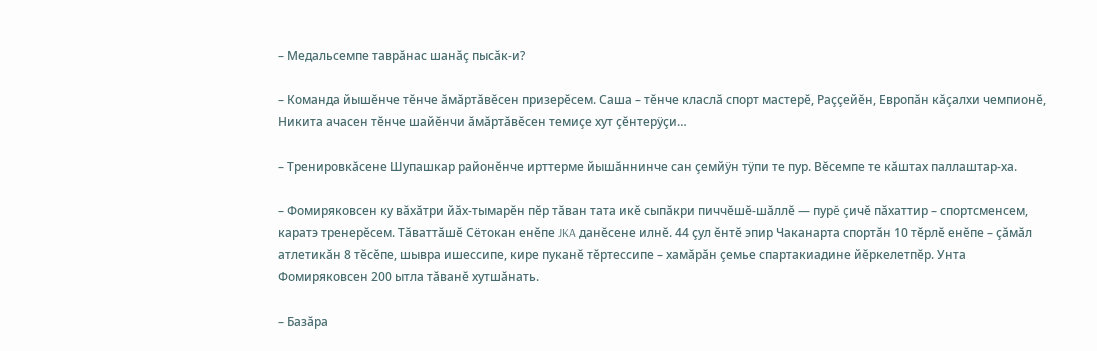– Медальсемпе таврăнас шанăç пысăк-и?

– Команда йышĕнче тĕнче ăмăртăвĕсен призерĕсем. Саша – тĕнче класлă спорт мастерĕ, Раççейĕн, Европăн кăçалхи чемпионĕ, Никита ачасен тĕнче шайĕнчи ăмăртăвĕсен темиçе хут çĕнтерÿçи…

– Тренировкăсене Шупашкар районĕнче ирттерме йышăннинче сан çемйÿн тÿпи те пур. Вĕсемпе те кăштах паллаштар-ха.

– Фомиряковсен ку вăхăтри йăх-тымарĕн пĕр тăван тата икĕ сыпăкри пиччĕшĕ-шăллĕ — пурĕ çичĕ пăхаттир – спортсменсем, каратэ тренерĕсем. Тăваттăшĕ Сётокан енĕпе JKA данĕсене илнĕ. 44 çул ĕнтĕ эпир Чаканарта спортăн 10 тĕрлĕ енĕпе – çăмăл атлетикăн 8 тĕсĕпе, шывра ишессипе, кире пуканĕ тĕртессипе – хамăрăн çемье спартакиадине йĕркелетпĕр. Унта Фомиряковсен 200 ытла тăванĕ хутшăнать.

– Базăра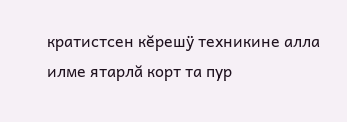кратистсен кĕрешÿ техникине алла илме ятарлă корт та пур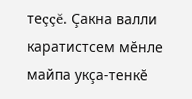теççĕ. Çакна валли каратистсем мĕнле майпа укçа-тенкĕ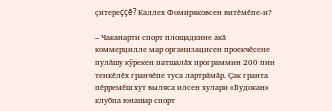çитереççĕ? Каллех Фомиряковсен витĕмĕпе-и?

– Чаканарти спорт площадкине акă коммерцилле мар организацисен проекчĕсене пулăшу кÿрекен патшалăх программин 200 пин тенкĕлĕх гранчĕпе туса лартрăмăр. Çак гранта пĕрремĕш хут выляса илсен хулари «Будокан» клубпа юнашар спорт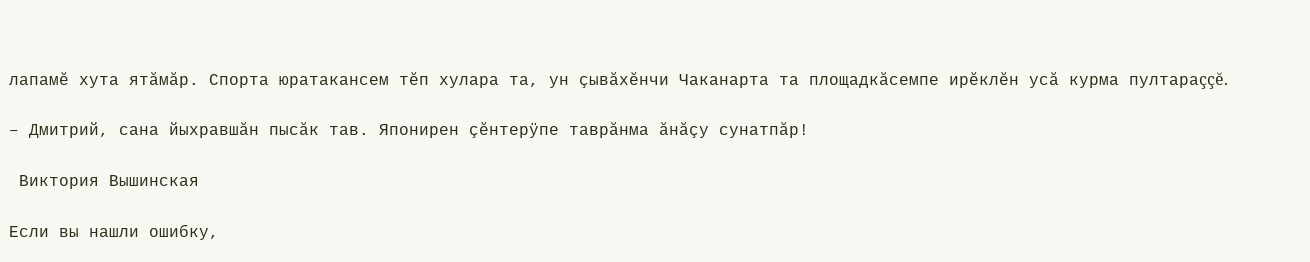лапамĕ хута ятăмăр. Спорта юратакансем тĕп хулара та, ун çывăхĕнчи Чаканарта та площадкăсемпе ирĕклĕн усă курма пултараççĕ.

– Дмитрий, сана йыхравшăн пысăк тав. Японирен çĕнтерÿпе таврăнма ăнăçу сунатпăр!

 Виктория Вышинская

Если вы нашли ошибку,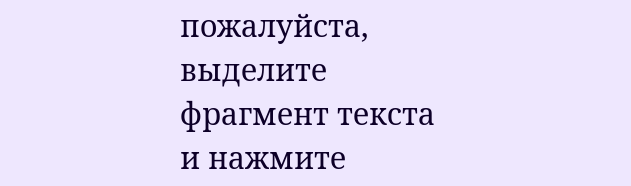пожалуйста, выделите фрагмент текста и нажмите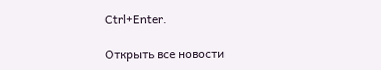Ctrl+Enter.

Открыть все новости